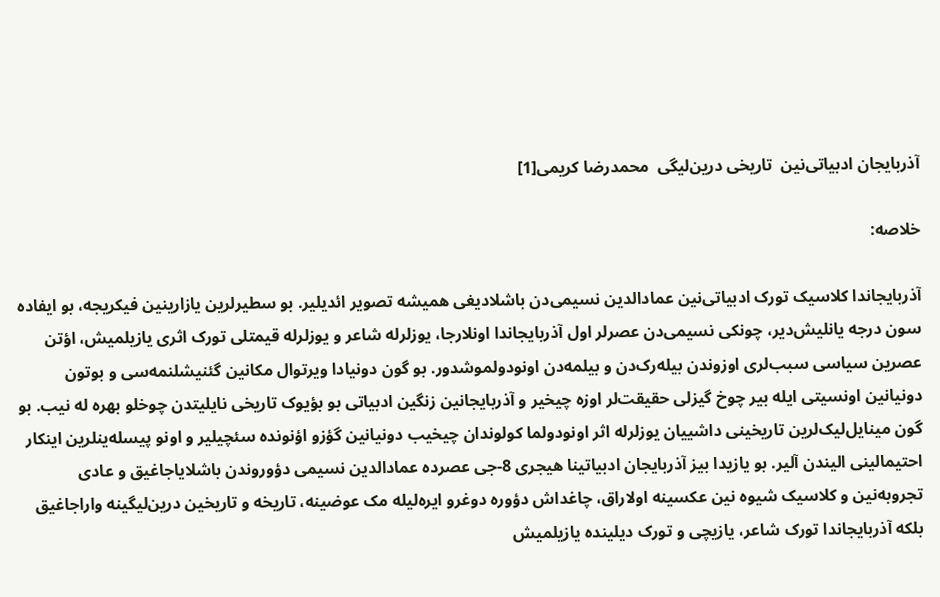آذربایجان ادبیاتی‌نین  تاریخی درین‌لیگی  محمدرضا کریمی[1]

خلاصه:

آذربایجاندا کلاسیک تورک ادبیاتی‌نین عمادالدین نسیمی‌دن باشلادیغی همیشه تصویر ائدیلیر. بو سطیرلرین یازارینین فیکریجه، بو ایفاده سون درجه یانلیش‌دیر، چونکی نسیمی‌دن عصرلر اول آذربایجاندا اونلارجا، یوزلرله شاعر و یوزلرله قیمتلی تورک اثری یازیلمیش، اؤتن عصرین سیاسی سبب‌لری اوزوندن بیله‌رک‌دن و بیلمه‌دن اونودولموشدور. بو گون دونیادا ویرتوال مکانین گئنیشلنمه‌سی و بوتون دونیانین اونسیتی ایله بیر چوخ گیزلی حقیقت‌لر اوزه چیخیر و آذربایجانین زنگین ادبیاتی بو بؤیوک تاریخی نایلیتدن چوخلو بهره له نیب. بو گون مینایل‌لیک‌لرین تاریخینی داشییان یوزلرله اثر اونودولما کولوندان چیخیب دونیانین گؤزو اؤنونده سئچیلیر و اونو پیسله‌ینلرین اینکار احتیمالینی الیندن آلیر. بو یازیدا بیز آذربایجان ادبیاتینا هیجری 8-جی عصرده عمادالدین نسیمی دؤوروندن باشلایاجاغیق و عادی تجروبه‌نین و کلاسیک شیوه نین عکسینه اولا‌راق، چاغداش دؤوره دوغرو ایره‌لیله مک عوضینه، تاریخه و تاریخین درین‌لیگینه واراجاغیق بلکه آذربایجاندا تورک شاعر، یازیچی و تورک دیلینده یازیلمیش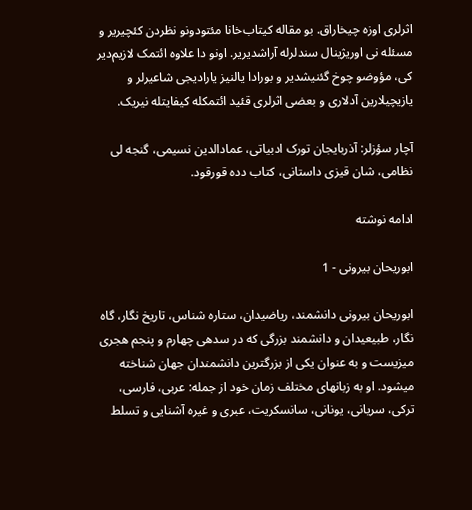اثرلری اوزه چیخاراق. بو مقاله کیتاب‌خانا مئتودونو نظردن کئچیریر و مسئله نی اوریژینال سندلرله آراشدیریر. اونو دا علاوه ائتمک لازیم‌دیر کی، مؤوضو چوخ گئنیشدیر و بورادا یالنیز یارادیجی شاعیرلر و یازیچیلارین آدلاری و بعضی اثرلری قئید ائتمکله کیفایتله نیریک.

آچار سؤزلر: آذربایجان تورک ادبیاتی، عمادالدین نسیمی، گنجه لی نظامی، شان قیزی داستانی، کتاب دده قورقود.

ادامه نوشته

ابوریحان بیرونی - 1

ابوریحان بیرونی دانشمند، ریاضیدان، ستاره شناس، تاریخ نگار، گاه نگار، طبیعیدان و دانشمند بزرگی که در سدهی چهارم و پنجم هجری میزیست و به عنوان یکی از بزرگترین دانشمندان جهان شناخته میشود. او به زبانهای مختلف زمان خود از جمله: عربی، فارسی، ترکی، سریانی، یونانی، سانسکریت، عبری و غیره آشنایی و تسلط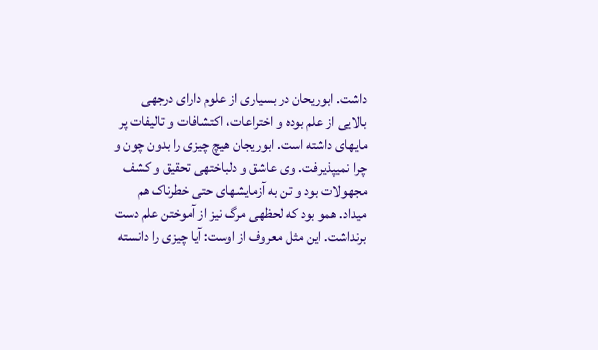داشت. ابوریحان در بسیاری از علوم دارای درجهی بالایی از علم بوده و اختراعات، اکتشافات و تالیفات پر مایهای داشته است. ابوریجان هیچ چیزی را بدون چون و چرا نمیپذیرفت. وی عاشق و دلباختهی تحقیق و کشف مجهولات بود و تن به آزمایشهای حتی خطرناک هم میداد. همو بود که لحظهی مرگ نیز از آموختن علم دست برنداشت. این مثل معروف از اوست: آیا چیزی را دانسته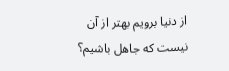از دنیا برویم بهتر از آن نیست که جاهل باشیم؟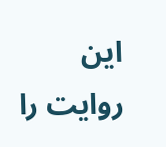این روایت را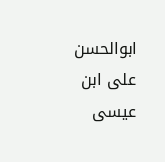ابوالحسن علی ابن عیسی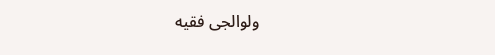ولوالجی فقیه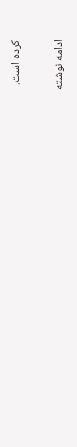کرده است.

ادامه نوشته